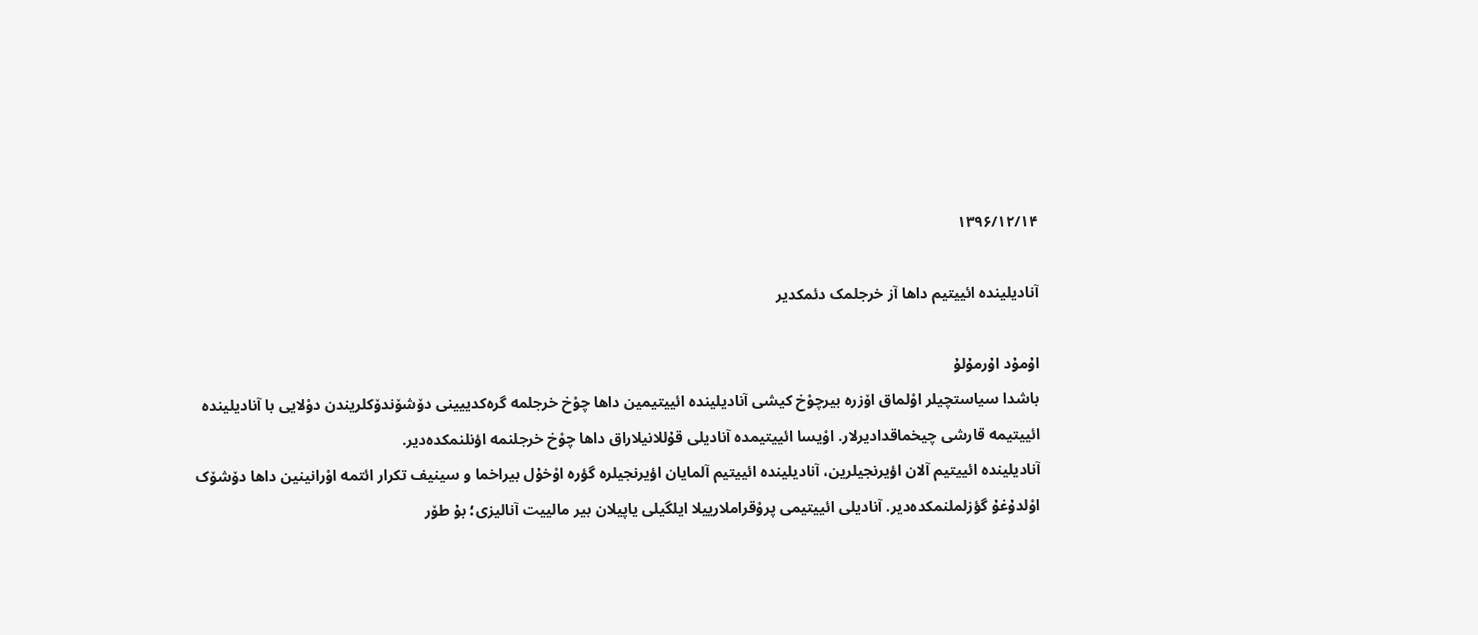۱۳۹۶/۱۲/۱۴

آنادیلینده ائییتیم داها آز خرجلمک دئمکدیر

اۇمۇد اۇرمۇلۇ
باشدا سیاستچیلر اوْلماق اۆزره بیرچوْخ کیشی آنادیلینده ائییتیمین داها چوْخ خرجلمه‌ گره‌کدییینی دۆشۆندۆکلریندن دوْلایی با آنادیلینده ائییتیمه قارشی چیخماقدادیرلار. اوْیسا ائییتیمده آنادیلی قۇللانیلاراق داها چوْخ خرجلنمه‌ اؤنلنمکده‌دیر.
آنادیلینده ائییتیم آلان اؤیرنجیلرین، آنادیلینده ائییتیم آلمایان اؤیرنجیلره گؤره اوْخۇل بیراخما و سینیف تکرار ائتمه اوْرانینین داها دۆشۆک اوْلدۇغۇ گؤزلملنمکده‌دیر. آنادیلی ائییتیمی پروْقراملارییلا ایلگیلی یاپیلان بیر مالییت آنالیزی؛ بۇ طۆر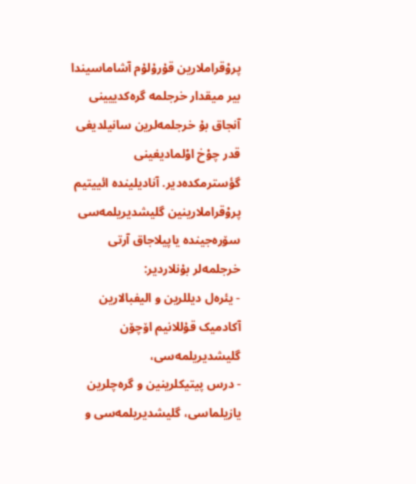پروْقراملارین قۇرۇلۇم آشاماسیندا بیر میقدار خرجلمه گره‌کدییینی آنجاق بۇ خرجلمه‌لرین سانیلدیغی قدر چوْخ اوْلمادیغینی گؤسترمکده‌دیر. آنادیلینده ائییتیم پروْقراملارینین گلیشدیریلمه‌سی سۆره‌جینده یاپیلاجاق آرتی خرجلمه‌لر بۇنلاردیر:
- یئره‌ل دیللرین و الیفبالارین آکادمیک قۇللانیم اۆچۆن گلیشدیریلمه‌سی،
- درس پیتیکلرینین و گره‌چلرین یازیلماسی، گلیشدیریلمه‌سی و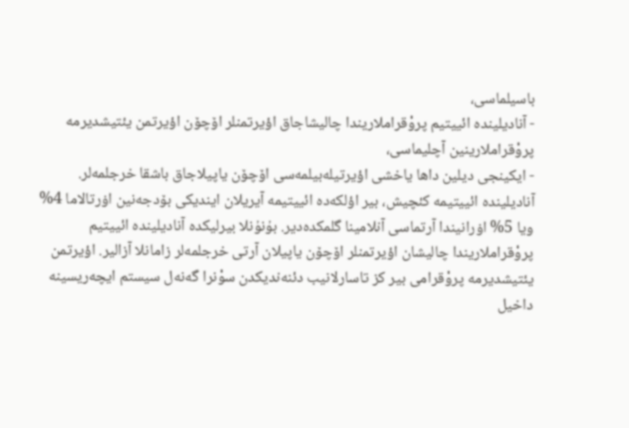باسیلماسی،
- آنادیلینده ائییتیم پروْقراملاریندا چالیشاجاق اؤیرتمنلر اۆچۆن اؤیرتمن یئتیشدیرمه پروْقراملارینین آچلیماسی،
- ایکینجی دیلین داها یاخشی اؤیرتیله‌بیلمه‌سی اۆچۆن یاپیلاجاق باشقا خرجلمه‌لر.
آنادیلینده ائییتیمه کئچیش، بیر اؤلکه‌ده ائییتیمه آیریلان ایندیکی بۆدجه‌نین اۏرتالاما 4% ویا 5% اۏرانیندا آرتماسی آنلامینا گلمکده‌دیر. بۇنۇنلا بیرلیکده آنادیلینده ائییتیم پروْقراملاریندا چالیشان اؤیرتمنلر اۆچۆن یاپیلان آرتی خرجلمه‌لر زامانلا آزالیر. اؤیرتمن یئتیشدیرمه پروْقرامی بیر کز تاسارلانیب دئنه‌ندیکدن سوْنرا گه‌نه‌ل سیستم ایچه‌ریسینه داخیل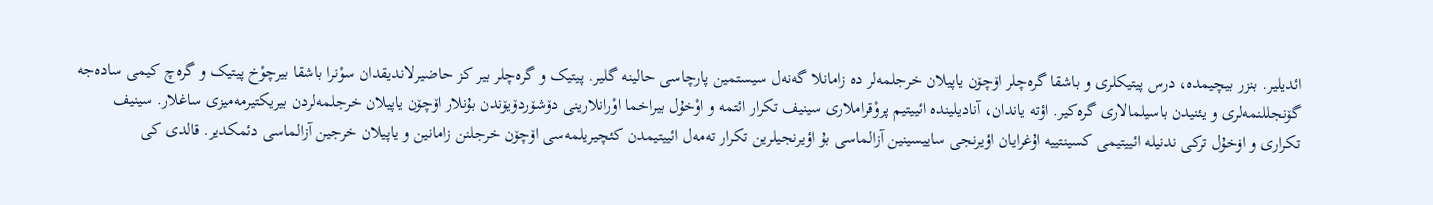ائدیلیر. بنزر بیچیمده، درس پیتیکلری و باشقا گره‌چلر اۆچۆن یاپیلان خرجلمه‌لر ده زامانلا گه‌نه‌ل سیستمین پارچاسی حالینه گلیر. پیتیک و گره‌چلر بیر کز حاضیرلاندیقدان سوْنرا باشقا بیرچوْخ پیتیک و گره‌چ کیمی ساده‌جه گۆنجللنمه‌لری و یئنیدن باسیلمالاری گره‌کیر. اؤته یاندان، آنادیلینده ائییتیم پروْقراملاری سینیف تکرار ائتمه و اوْخۇل بیراخما اوْرانلارینی دۆشۆردۆیۆندن بۇنلار اۆچۆن یاپیلان خرجلمه‌لردن بیریکتیرمه‌میزی ساغلار. سینیف تکراری و اۏخۇل ترکی ندنیله ائییتیمی کسینتییه اۇغرایان اؤیرنجی ساییسینین آزالماسی بۇ اؤیرنجیلرین تکرار ته‌مه‌ل ائییتیمدن کئچیریلمه‌سی اۆچۆن خرجلنن زامانین و یاپیلان خرجین آزالماسی دئمکدیر. قالدی کی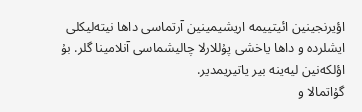اؤیرنجینین ائیتییمه اریشیمینین آرتماسی داها نیته‌لیکلی ایشلرده و داها یاخشی پۇللارلا چالیشماسی آنلامینا گلر. بۇ اؤلکه‌نین لیه‌ینه بیر یاتیریمدیر.
گۇاتمالا و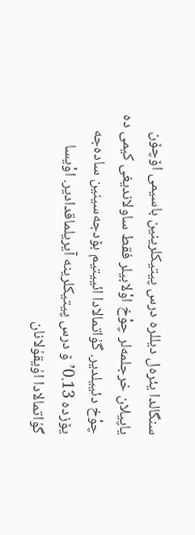سنگالدا یئر‌‌ه‌ل دیللره درس پیتیکلرینین باسیمی اۆچۆن یاپیلان خرجلمه‌لر چوْخ اوْلابیلر فقط ساولاندیغی کیمی ده چوْخ دئییلدیر. گۇاتمالادا ائییتیم بۆدجه‌سینین ساده‌جه یۆزده 0.13’ۆ درس پیتیکلرینه آیریلماقدادیر. اوْیسا گۇاتمالادا اۇیقۇلانان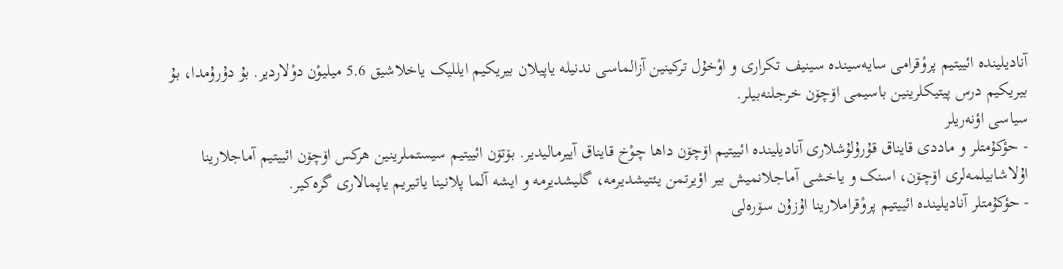آنادیلینده ائییتیم پروْقرامی سایه‌سینده سینیف تکراری و اوْخۇل ترکینین آزالماسی ندنیله یاپیلان بیریکیم ایللیک یاخلاشیق 5.6 میلیوْن دوْلاردیر. بۇ دۇرۇمدا، بۇ بیریکیم درس پیتیکلرینین باسیمی اۆچۆن خرجلنه‌بیلر.
سیاسی اؤنه‌ریلر
- حؤکۇمتلر و ماددی قایناق قۇرۇلۇشلاری آنادیلینده ائییتیم اۆچۆن داها چوْخ قایناق آییرمالیدیر. بۆتۆن ائییتیم سیستملرینین هرکس اۆچۆن ائییتیم آماجلارینا اۇلاشابیلمه‌لری اۆچۆن، اسنک و یاخشی آماجلانمیش بیر اؤیرتمن یئتیشدیرمه، گلیشدیرمه و ایشه آلما پلانینا یاتیریم یاپمالاری گره‌کیر.
- حؤکۇمتلر آنادیلینده ائییتیم پروْقراملارینا اۇزۇن سۆره‌لی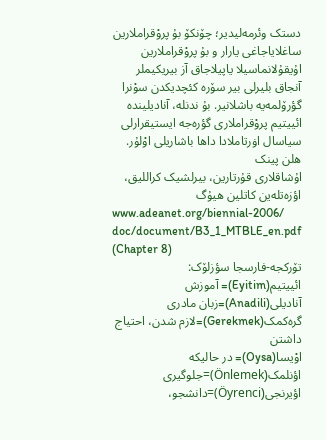دستک وئرمه‌لیدیر؛ چۆنکۆ بۇ پروْقراملارین ساغلایاجاغی یارار و بۇ پروْقراملارین اۇیقۇلانماسیلا یاپیلاجاق آز بیریکیملر آنجاق بلیرلی بیر سۆره کئچدیکدن سوْنرا گؤرۆلمه‌یه باشلانیر. بۇ ندنله، آنادیلینده ائییتیم پروْقراملاری گؤره‌جه ایستیقرارلی سیاسال اۏرتاملادا داها باشاریلی اوْلۇر.
هلن پینک
اۇشاقلاری قۇرتارین، بیرلشیک کراللیق، اؤزه‌تله‌ین کاتلین هیۇگ
www.adeanet.org/biennial-2006/ doc/document/B3_1_MTBLE_en.pdf (Chapter 8)
تۆرکجه-فارسجا سؤزلۆک:
ائییتیم(Eyitim)= آموزش
آنادیلی(Anadili)=زبان مادری
گره‌کمک(Gerekmek)=لازم شدن، احتیاج داشتن
اوْیسا(Oysa)= در حالیکه
اؤنلمک(Önlemek)=جلوگیری
اؤیرنجی(Öyrenci)=دانشجو،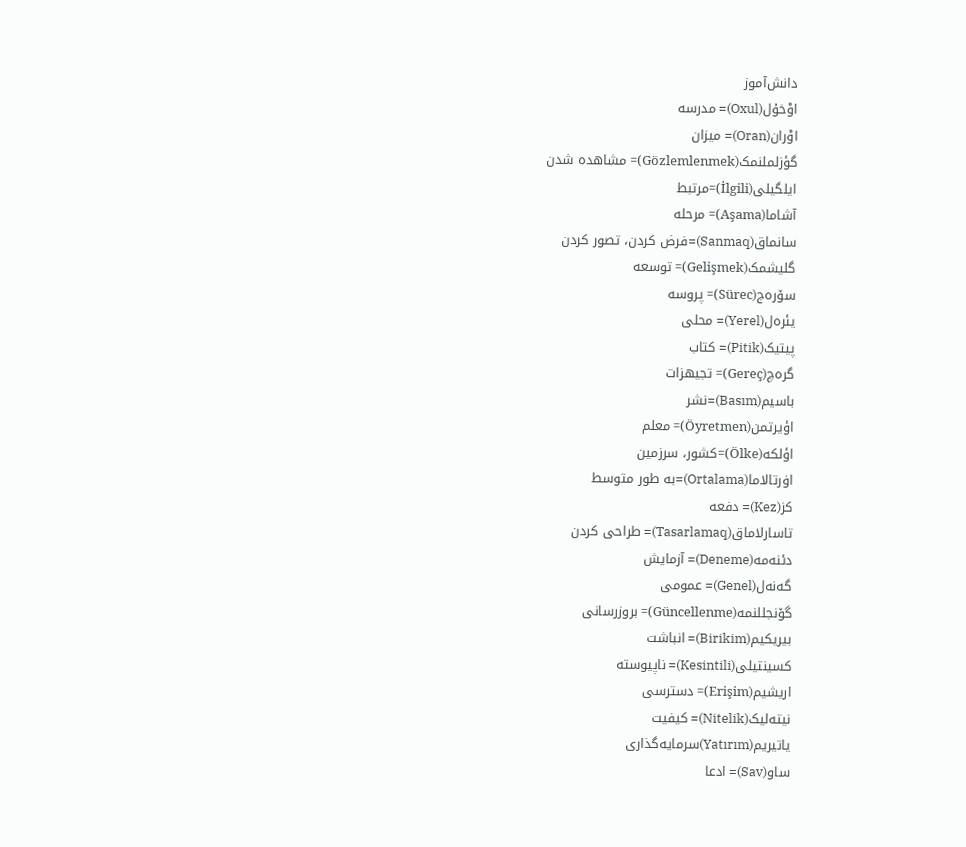دانش‌آموز
اوْخۇل(Oxul)= مدرسه
اوْران(Oran)= میزان
گؤزلملنمک(Gözlemlenmek)= مشاهده شدن
ایلگیلی(İlgili)=مرتبط
آشاما(Aşama)= مرحله
سانماق(Sanmaq)=فرض کردن، تصور کردن
گلیشمک(Gelişmek)= توسعه
سۆره‌ج(Sürec)= پروسه
یئره‌ل(Yerel)= محلی
پیتیک(Pitik)= کتاب
گره‌چ(Gereç)= تجیهزات
باسیم(Basım)=نشر
اؤیرتمن(Öyretmen)= معلم
اؤلکه(Ölke)=کشور، سرزمین
اۏرتالاما(Ortalama)=به طور متوسط
کز(Kez)= دفعه
تاسارلاماق(Tasarlamaq)= طراحی کردن
دئنه‌مه(Deneme)= آزمایش
گه‌نه‌ل(Genel)= عمومی
گۆنجللنمه(Güncellenme)= بروزرسانی
بیریکیم(Birikim)= انباشت
کسینتیلی(Kesintili)= ناپیوسته
اریشیم(Erişim)= دسترسی
نیته‌لیک(Nitelik)= کیفیت
یاتیریم(Yatırım)سرمایه‌گذاری
ساو(Sav)= ادعا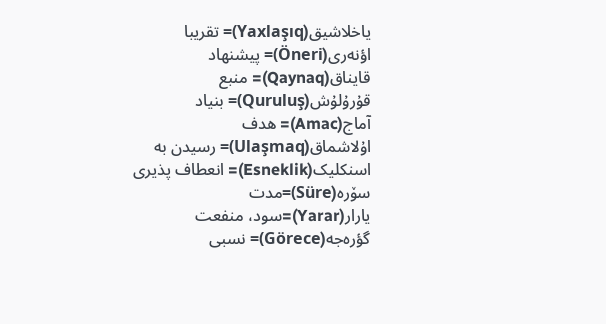یاخلاشیق(Yaxlaşıq)= تقریبا
اؤنه‌ری(Öneri)= پیشنهاد
قایناق(Qaynaq)= منبع
قۇرۇلۇش(Quruluş)= بنیاد
آماج(Amac)= هدف
اۇلاشماق(Ulaşmaq)= رسیدن به
اسنکلیک(Esneklik)= انعطاف پذیری
سۆره(Süre)=مدت
یارار(Yarar)=سود، منفعت
گؤره‌جه(Görece)= نسبی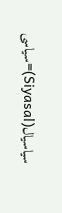سیاسیال(Siyasal)=سیاسی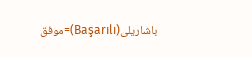باشاریلی(Başarılı)=موفق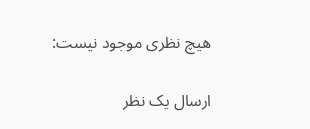هیچ نظری موجود نیست:

ارسال یک نظر